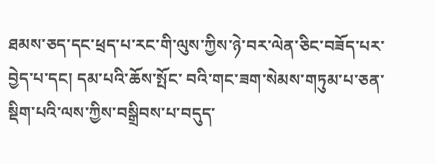ཐམས་ཅད་དང་ཕྲད་པ་རང་གི་ལུས་ཀྱིས་ཉེ་བར་ལེན་ཅིང་བཟོད་པར་བྱེད་པ་དང། དམ་པའི་ཆོས་སྤོང་ བའི་གང་ཟག་སེམས་གཏུམ་པ་ཅན་སྡིག་པའི་ལས་ཀྱིས་བསྒྲིབས་པ་བདུད་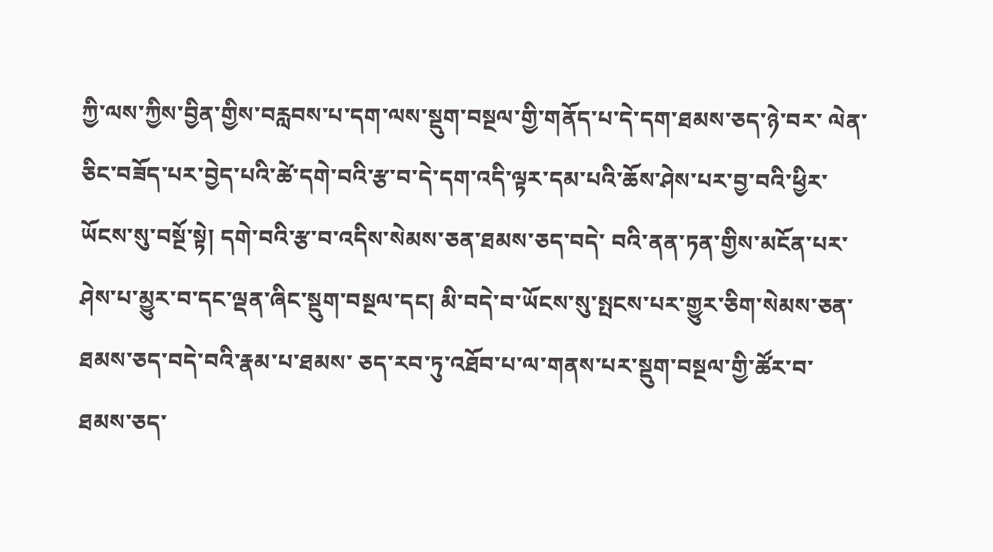ཀྱི་ལས་ཀྱིས་བྱིན་གྱིས་བརླབས་པ་དག་ལས་སྡུག་བསྔལ་གྱི་གནོད་པ་དེ་དག་ཐམས་ཅད་ཉེ་བར་ ལེན་ཅིང་བཟོད་པར་བྱེད་པའི་ཚེ་དགེ་བའི་རྩ་བ་དེ་དག་འདི་ལྟར་དམ་པའི་ཆོས་ཤེས་པར་བྱ་བའི་ཕྱིར་ཡོངས་སུ་བསྔོ་སྟེ། དགེ་བའི་རྩ་བ་འདིས་སེམས་ཅན་ཐམས་ཅད་བདེ་ བའི་ནན་ཏན་གྱིས་མངོན་པར་ཤེས་པ་མྱུར་བ་དང་ལྡན་ཞིང་སྡུག་བསྔལ་དང། མི་བདེ་བ་ཡོངས་སུ་སྤངས་པར་གྱུར་ཅིག་སེམས་ཅན་ཐམས་ཅད་བདེ་བའི་རྣམ་པ་ཐམས་ ཅད་རབ་ཏུ་འཐོབ་པ་ལ་གནས་པར་སྡུག་བསྔལ་གྱི་ཚོར་བ་ཐམས་ཅད་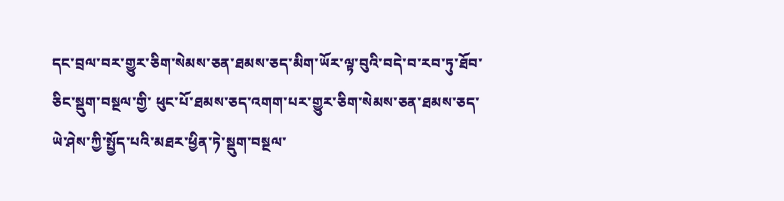དང་བྲལ་བར་གྱུར་ཅིག་སེམས་ཅན་ཐམས་ཅད་མིག་ཡོར་ལྟ་བུའི་བདེ་བ་རབ་ཏུ་ཐོབ་ཅིང་སྡུག་བསྔལ་གྱི་ ཕུང་པོ་ཐམས་ཅད་འགག་པར་གྱུར་ཅིག་སེམས་ཅན་ཐམས་ཅད་ཡེ་ཤེས་ཀྱི་སྤྱོད་པའི་མཐར་ཕྱིན་ཏེ་སྡུག་བསྔལ་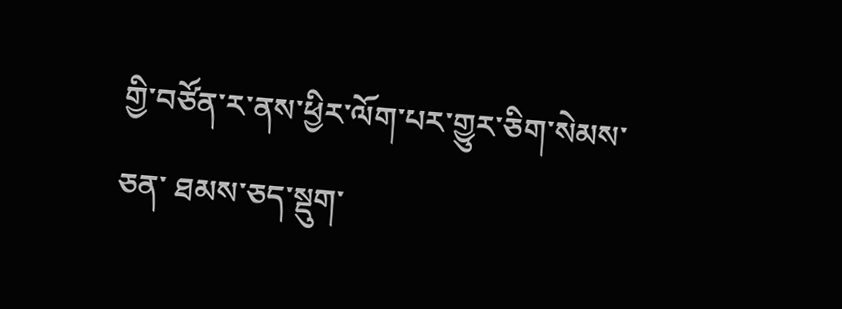གྱི་བཙོན་ར་ནས་ཕྱིར་ལོག་པར་གྱུར་ཅིག་སེམས་ཅན་ ཐམས་ཅད་སྡུག་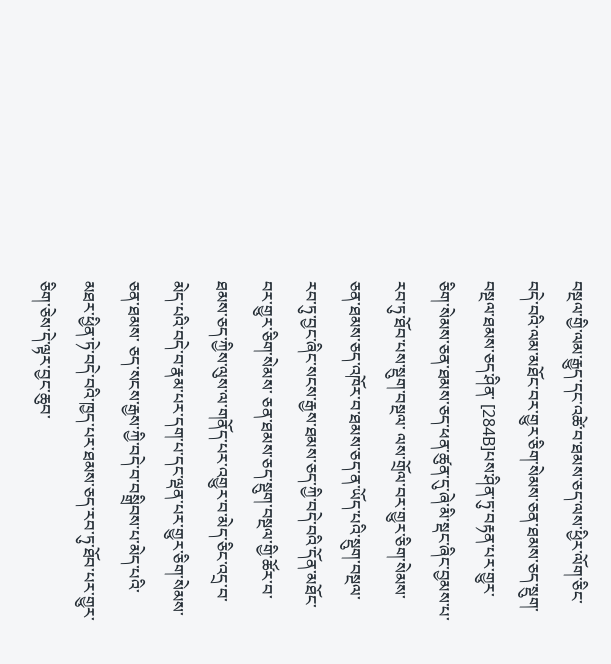བསྔལ་གྱི་ལམ་རྒྱུད་དང་འཚེ་བ་ཐམས་ཅད་ལས་ཕྱིར་ལོག་ཅིང་བདེ་བའི་ལམ་མཐོང་བར་གྱུར་ཅིག་སེམས་ཅན་ཐམས་ཅད་སྡུག་བསྔལ་ཐམས་ཅད་ཤིན་ [284B]པས་ཤིན་ཏུ་བརྟན་པར་གྱུར་ཅིག་སེམས་ཅན་ཐམས་ཅད་ཕན་ཚུན་དུ་ཞེ་མི་སྡང་ཞིང་བྱམས་པ་རབ་ཏུ་ཐོབ་པས་སྡུག་བསྔལ་ ལས་གྲོལ་བར་གྱུར་ཅིག་སེམས་ཅན་ཐམས་ཅད་འཁོར་བ་ཐམས་ཅད་ན་ཡོད་པའི་སྡུག་བསྔལ་རབ་ཏུ་བྱང་ཞིང་སངས་རྒྱས་ཐམས་ཅད་ཀྱི་བདེ་བའི་དོན་མཐོང་བར་གྱུར་ཅིག་སེམས་ ཅན་ཐམས་ཅད་སྡུག་བསྔལ་གྱི་ཚོར་བ་ཐམས་ཅད་ཀྱིས་ལུས་ལ་གནོད་པར་འགྱུར་བ་མེད་ཅིང་འདྲ་བ་མེད་པའི་བདེ་བ་རྣམ་པར་དག་པ་དང་ལྡན་པར་གྱུར་ཅིག་སེམས་ཅན་ཐམས་ ཅད་སངས་རྒྱས་ཀྱི་བདེ་བ་བསྒྲིབས་པ་མེད་པའི་མཐར་ཕྱིན་ཏེ་བདེ་བའི་ཁྱད་པར་ཐམས་ཅད་རབ་ཏུ་ཐོབ་པར་གྱུར་ཅིག་ཅེས་དེ་ལྟར་བྱང་ཆུབ་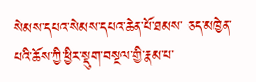སེམས་དཔའ་སེམས་དཔའ་ཆེན་པོ་ཐམས་ ཅད་མཁྱེན་པའི་ཆོས་ཀྱི་ཕྱིར་སྡུག་བསྔལ་གྱི་རྣམ་པ་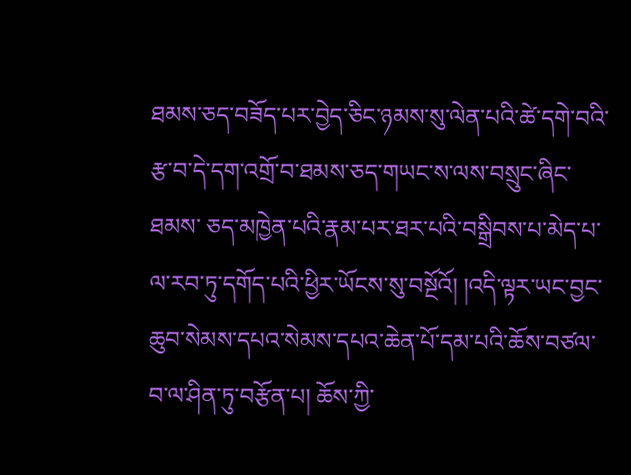ཐམས་ཅད་བཟོད་པར་བྱེད་ཅིང་ཉམས་སུ་ལེན་པའི་ཚེ་དགེ་བའི་རྩ་བ་དེ་དག་འགྲོ་བ་ཐམས་ཅད་གཡང་ས་ལས་བསྲུང་ཞིང་ཐམས་ ཅད་མཁྱེན་པའི་རྣམ་པར་ཐར་པའི་བསྒྲིབས་པ་མེད་པ་ལ་རབ་ཏུ་དགོད་པའི་ཕྱིར་ཡོངས་སུ་བསྔོའོ། །འདི་ལྟར་ཡང་བྱང་ཆུབ་སེམས་དཔའ་སེམས་དཔའ་ཆེན་པོ་དམ་པའི་ཆོས་བཙལ་ བ་ལ་ཤིན་ཏུ་བརྩོན་པ། ཆོས་ཀྱི་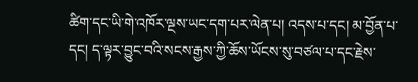ཚིག་དང་ཡི་གེ་འཁོར་ལྔས་ཡང་དག་པར་ལེན་པ། འདས་པ་དང། མ་བྱོན་པ་དང། ད་ལྟར་བྱུང་བའི་སངས་རྒྱས་ཀྱི་ཆོས་ཡོངས་སུ་བཙལ་པ་དང་རྗེས་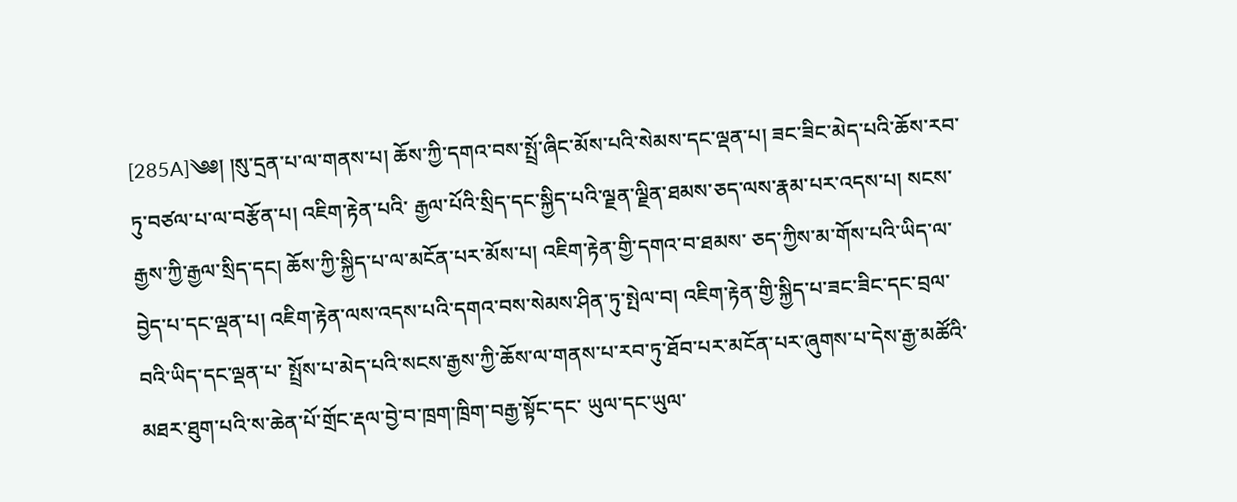[285A]༄༅། །སུ་དྲན་པ་ལ་གནས་པ། ཆོས་ཀྱི་དགའ་བས་སྤྲོ་ཞིང་མོས་པའི་སེམས་དང་ལྡན་པ། ཟང་ཟིང་མེད་པའི་ཆོས་རབ་ཏུ་བཙལ་པ་ལ་བརྩོན་པ། འཇིག་རྟེན་པའི་ རྒྱལ་པོའི་སྲིད་དང་སྐྱིད་པའི་ལྗན་ལྗིན་ཐམས་ཅད་ལས་རྣམ་པར་འདས་པ། སངས་རྒྱས་ཀྱི་རྒྱལ་སྲིད་དང། ཆོས་ཀྱི་སྐྱིད་པ་ལ་མངོན་པར་མོས་པ། འཇིག་རྟེན་གྱི་དགའ་བ་ཐམས་ ཅད་ཀྱིས་མ་གོས་པའི་ཡིད་ལ་བྱེད་པ་དང་ལྡན་པ། འཇིག་རྟེན་ལས་འདས་པའི་དགའ་བས་སེམས་ཤིན་ཏུ་སྤེལ་བ། འཇིག་རྟེན་གྱི་སྐྱིད་པ་ཟང་ཟིང་དང་བྲལ་བའི་ཡིད་དང་ལྡན་པ་ སྤྲོས་པ་མེད་པའི་སངས་རྒྱས་ཀྱི་ཆོས་ལ་གནས་པ་རབ་ཏུ་ཐོབ་པར་མངོན་པར་ཞུགས་པ་དེས་རྒྱ་མཚོའི་མཐར་ཐུག་པའི་ས་ཆེན་པོ་གྲོང་རྡལ་བྱེ་བ་ཁྲག་ཁྲིག་བརྒྱ་སྟོང་དང་ ཡུལ་དང་ཡུལ་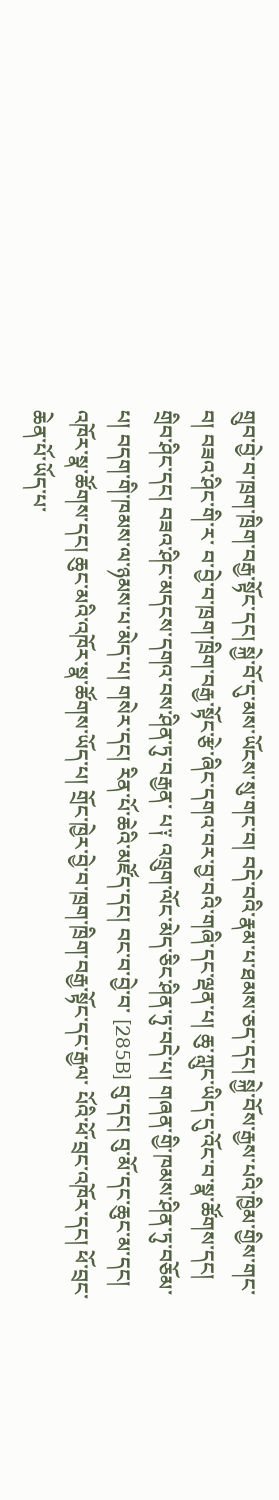གྲུབ་བྱེ་བ་ཁྲག་ཁྲིག་བརྒྱ་སྟོང་དང། སྐྱེ་བོ་དུ་མས་ཡོངས་སུ་གང་བ། བདེ་བའི་རྣམ་པ་ཐམས་ཅད་དང། སྐྱེ་བོས་རྒྱས་པའི་ཁྱིམ་གྱིས་གང་བ། བཟའ་ཤིང་གི་ར་ བ་བྱེ་བ་ཁྲག་ཁྲིག་བརྒྱ་སྟོང་རྩེ་ཞིང་དགའ་བར་བྱ་བའི་གཞི་དང་ལྡན་པ། ཆུ་ཀླུང་ཡིད་དུ་འོང་བ་སྣ་ཚོགས་དང། གྲིབ་ཤིང་དང། བཟའ་ཤིང་མདངས་དགའ་བས་ཤིན་ཏུ་བརྒྱན་ པ༑ འཁྲུག་ལོང་མེད་ཅིང་ཤིན་ཏུ་བདེ་པ། གཞན་གྱི་ཁམས་ཤིན་ཏུ་བཅོམ་པ། བདག་གི་ཁམས་ལ་ཉམས་པ་མེད་པ། གསེར་དང། རིན་པོ་ཆེའི་མཛོད་དང། བང་བ་བྱེ་བ་ [285B] བུ་དང། བུ་མོ་དང་ཆུང་མ་དང། འཁོར་སྣ་ཚོགས་དང། ཆུང་མའི་འཁོར་སྣ་ཚོགས་ཡོད་པ། གྲོང་ཁྱེར་བྱེ་བ་ཁྲག་ཁྲིག་བརྒྱ་སྟོང་དང་རྒྱལ་ པོའི་ཕོ་བྲང་འཁོར་དང། ཕོ་བྲང་ཆེན་པོ་ཡོད་པ་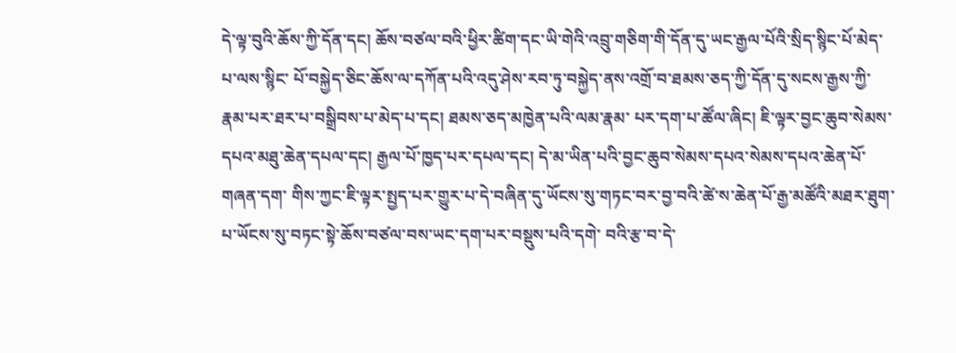དེ་ལྟ་བུའི་ཆོས་ཀྱི་དོན་དང། ཆོས་བཙལ་བའི་ཕྱིར་ཚིག་དང་ཡི་གེའི་འབྲུ་གཅིག་གི་དོན་དུ་ཡང་རྒྱལ་པོའི་སྲིད་སྙིང་པོ་མེད་པ་ལས་སྙིང་ པོ་བསྐྱེད་ཅིང་ཆོས་ལ་དཀོན་པའི་འདུ་ཤེས་རབ་ཏུ་བསྐྱེད་ནས་འགྲོ་བ་ཐམས་ཅད་ཀྱི་དོན་དུ་སངས་རྒྱས་ཀྱི་རྣམ་པར་ཐར་པ་བསྒྲིབས་པ་མེད་པ་དང། ཐམས་ཅད་མཁྱེན་པའི་ལམ་རྣམ་ པར་དག་པ་ཚོལ་ཞིང། ཇི་ལྟར་བྱང་ཆུབ་སེམས་དཔའ་མཐུ་ཆེན་དཔལ་དང། རྒྱལ་པོ་ཁྱད་པར་དཔལ་དང། དེ་མ་ཡིན་པའི་བྱང་ཆུབ་སེམས་དཔའ་སེམས་དཔའ་ཆེན་པོ་གཞན་དག་ གིས་ཀྱང་ཇི་ལྟར་སྤྱད་པར་གྱུར་པ་དེ་བཞིན་དུ་ཡོངས་སུ་གཏང་བར་བྱ་བའི་ཚེ་ས་ཆེན་པོ་རྒྱ་མཚོའི་མཐར་ཐུག་པ་ཡོངས་སུ་བཏང་སྟེ་ཆོས་བཙལ་བས་ཡང་དག་པར་བསྡུས་པའི་དགེ་ བའི་རྩ་བ་དེ་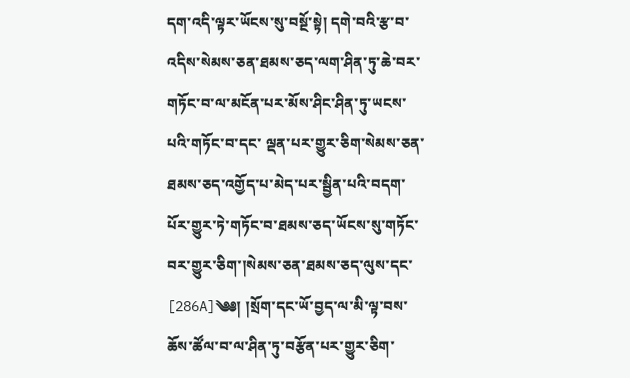དག་འདི་ལྟར་ཡོངས་སུ་བསྔོ་སྟེ། དགེ་བའི་རྩ་བ་འདིས་སེམས་ཅན་ཐམས་ཅད་ལག་ཤིན་ཏུ་ཆེ་བར་གཏོང་བ་ལ་མངོན་པར་མོས་ཤིང་ཤིན་ཏུ་ཡངས་པའི་གཏོང་བ་དང་ ལྡན་པར་གྱུར་ཅིག་སེམས་ཅན་ཐམས་ཅད་འགྱོད་པ་མེད་པར་སྦྱིན་པའི་བདག་པོར་གྱུར་ཏེ་གཏོང་བ་ཐམས་ཅད་ཡོངས་སུ་གཏོང་བར་གྱུར་ཅིག་།སེམས་ཅན་ཐམས་ཅད་ལུས་དང་ [286A]༄༅། །སྲོག་དང་ཡོ་བྱད་ལ་མི་ལྟ་བས་ཆོས་ཚོལ་བ་ལ་ཤིན་ཏུ་བརྩོན་པར་གྱུར་ཅིག་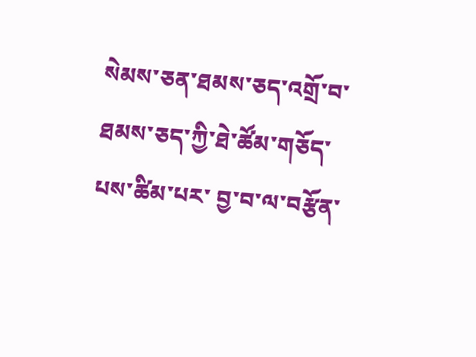སེམས་ཅན་ཐམས་ཅད་འགྲོ་བ་ཐམས་ཅད་ཀྱི་ཐེ་ཚོམ་གཅོད་པས་ཚིམ་པར་ བྱ་བ་ལ་བརྩོན་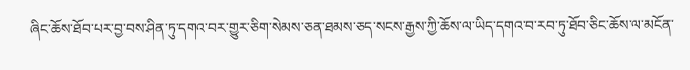ཞིང་ཆོས་ཐོབ་པར་བྱ་བས་ཤིན་ཏུ་དགའ་བར་གྱུར་ཅིག་སེམས་ཅན་ཐམས་ཅད་སངས་རྒྱས་ཀྱི་ཆོས་ལ་ཡིད་དགའ་བ་རབ་ཏུ་ཐོབ་ཅིང་ཆོས་ལ་མངོན་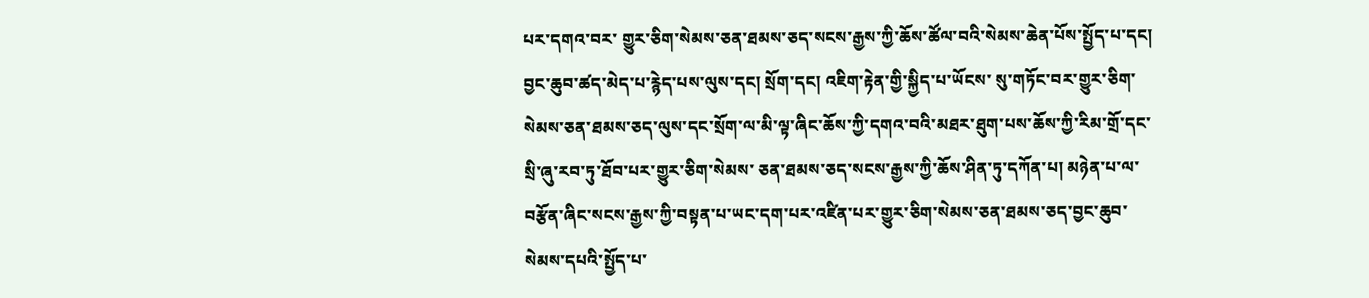པར་དགའ་བར་ གྱུར་ཅིག་སེམས་ཅན་ཐམས་ཅད་སངས་རྒྱས་ཀྱི་ཆོས་ཚོལ་བའི་སེམས་ཆེན་པོས་སྤྱོད་པ་དང། བྱང་ཆུབ་ཚད་མེད་པ་རྙེད་པས་ལུས་དང། སྲོག་དང། འཇིག་རྟེན་གྱི་སྐྱིད་པ་ཡོངས་ སུ་གཏོང་བར་གྱུར་ཅིག་སེམས་ཅན་ཐམས་ཅད་ལུས་དང་སྲོག་ལ་མི་ལྟ་ཞིང་ཆོས་ཀྱི་དགའ་བའི་མཐར་ཐུག་པས་ཆོས་ཀྱི་རིམ་གྲོ་དང་སྲི་ཞུ་རབ་ཏུ་ཐོབ་པར་གྱུར་ཅིག་སེམས་ ཅན་ཐམས་ཅད་སངས་རྒྱས་ཀྱི་ཆོས་ཤིན་ཏུ་དཀོན་པ། མཉེན་པ་ལ་བརྩོན་ཞིང་སངས་རྒྱས་ཀྱི་བསྟན་པ་ཡང་དག་པར་འཛིན་པར་གྱུར་ཅིག་སེམས་ཅན་ཐམས་ཅད་བྱང་ཆུབ་ སེམས་དཔའི་སྤྱོད་པ་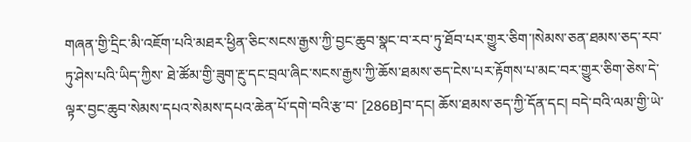གཞན་གྱི་དྲིང་མི་འཇོག་པའི་མཐར་ཕྱིན་ཅིང་སངས་རྒྱས་ཀྱི་བྱང་ཆུབ་སྣང་བ་རབ་ཏུ་ཐོབ་པར་གྱུར་ཅིག་།སེམས་ཅན་ཐམས་ཅད་རབ་ཏུ་ཤེས་པའི་ཡིད་ཀྱིས་ ཐེ་ཚོམ་གྱི་ཟུག་རྔུ་དང་བྲལ་ཞིང་སངས་རྒྱས་ཀྱི་ཆོས་ཐམས་ཅད་ངེས་པར་རྟོགས་པ་མང་བར་གྱུར་ཅིག་ཅེས་དེ་ལྟར་བྱང་ཆུབ་སེམས་དཔའ་སེམས་དཔའ་ཆེན་པོ་དགེ་བའི་རྩ་བ་ [286B]བ་དང། ཆོས་ཐམས་ཅད་ཀྱི་དོན་དང། བདེ་བའི་ལམ་གྱི་ཡེ་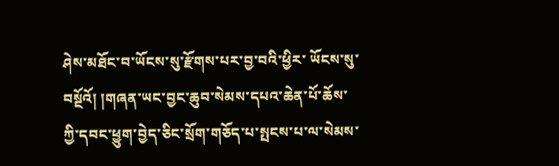ཤེས་མཐོང་བ་ཡོངས་སུ་རྫོགས་པར་བྱ་བའི་ཕྱིར་ ཡོངས་སུ་བསྔོའོ། །གཞན་ཡང་བྱང་ཆུབ་སེམས་དཔའ་ཆེན་པོ་ཆོས་ཀྱི་དབང་ཕྱུག་བྱེད་ཅིང་སྲོག་གཅོད་པ་སྤངས་པ་ལ་སེམས་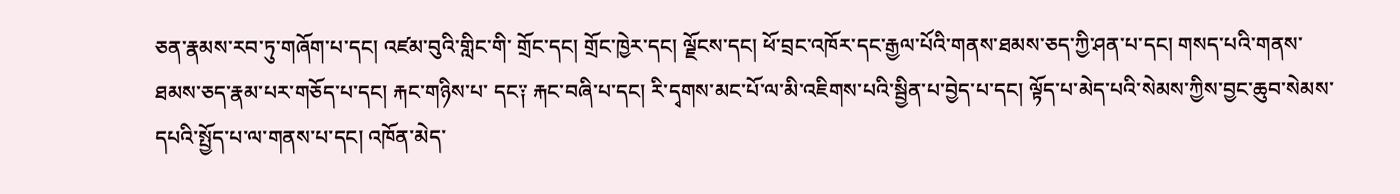ཅན་རྣམས་རབ་ཏུ་གཞོག་པ་དང། འཛམ་བུའི་གླིང་གི་ གྲོང་དང། གྲོང་ཁྱེར་དང། ལྗོངས་དང། ཕོ་བྲང་འཁོར་དང་རྒྱལ་པོའི་གནས་ཐམས་ཅད་ཀྱི་ཤན་པ་དང། གསད་པའི་གནས་ཐམས་ཅད་རྣམ་པར་གཅོད་པ་དང། རྐང་གཉིས་པ་ དང༑ རྐང་བཞི་པ་དང། རི་དྭགས་མང་པོ་ལ་མི་འཇིགས་པའི་སྦྱིན་པ་བྱེད་པ་དང། ལྟོད་པ་མེད་པའི་སེམས་ཀྱིས་བྱང་ཆུབ་སེམས་དཔའི་སྤྱོད་པ་ལ་གནས་པ་དང། འཁོན་མེད་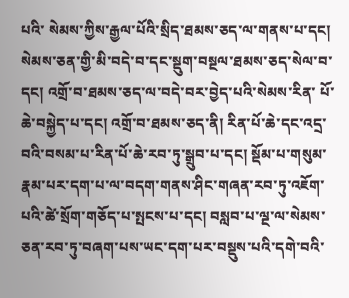པའི་ སེམས་ཀྱིས་རྒྱལ་པོའི་སྲིད་ཐམས་ཅད་ལ་གནས་པ་དང། སེམས་ཅན་གྱི་མི་བདེ་བ་དང་སྡུག་བསྔལ་ཐམས་ཅད་སེལ་བ་དང། འགྲོ་བ་ཐམས་ཅད་ལ་བདེ་བར་བྱེད་པའི་སེམས་རིན་ པོ་ཆེ་བསྐྱེད་པ་དང། འགྲོ་བ་ཐམས་ཅད་ནི། རིན་པོ་ཆེ་དང་འདྲ་བའི་བསམ་པ་རིན་པོ་ཆེ་རབ་ཏུ་སྒྲུབ་པ་དང། སྡོམ་པ་གསུམ་རྣམ་པར་དག་པ་ལ་བདག་གནས་ཤིང་གཞན་རབ་ཏུ་འཇོག་ པའི་ཚེ་སྲོག་གཅོད་པ་སྤངས་པ་དང། བསླབ་པ་ལྔ་ལ་སེམས་ཅན་རབ་ཏུ་བཞག་པས་ཡང་དག་པར་བསྡུས་པའི་དགེ་བའི་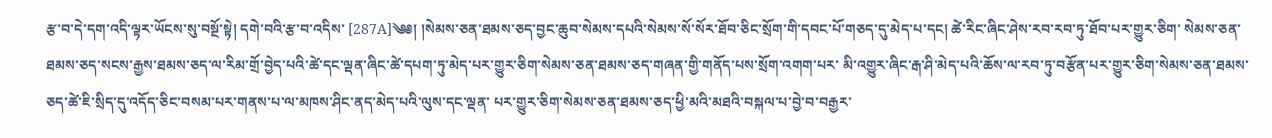རྩ་བ་དེ་དག་འདི་ལྟར་ཡོངས་སུ་བསྔོ་སྟེ། དགེ་བའི་རྩ་བ་འདིས་ [287A]༄༅། །སེམས་ཅན་ཐམས་ཅད་བྱང་ཆུབ་སེམས་དཔའི་སེམས་སོ་སོར་ཐོབ་ཅིང་སྲོག་གི་དབང་པོ་གཅད་དུ་མེད་པ་དང། ཚེ་རིང་ཞིང་ཤེས་རབ་རབ་ཏུ་ཐོབ་པར་གྱུར་ཅིག་ སེམས་ཅན་ཐམས་ཅད་སངས་རྒྱས་ཐམས་ཅད་ལ་རིམ་གྲོ་བྱེད་པའི་ཚེ་དང་ལྡན་ཞིང་ཚེ་དཔག་ཏུ་མེད་པར་གྱུར་ཅིག་སེམས་ཅན་ཐམས་ཅད་གཞན་གྱི་གནོད་པས་སྲོག་འགག་པར་ མི་འགྱུར་ཞིང་རྒ་ཤི་མེད་པའི་ཆོས་ལ་རབ་ཏུ་བརྩོན་པར་གྱུར་ཅིག་སེམས་ཅན་ཐམས་ཅད་ཚེ་ཇི་སྲིད་དུ་འདོད་ཅིང་བསམ་པར་གནས་པ་ལ་མཁས་ཤིང་ནད་མེད་པའི་ལུས་དང་ལྡན་ པར་གྱུར་ཅིག་སེམས་ཅན་ཐམས་ཅད་ཕྱི་མའི་མཐའི་བསྐལ་པ་བྱེ་བ་བརྒྱར་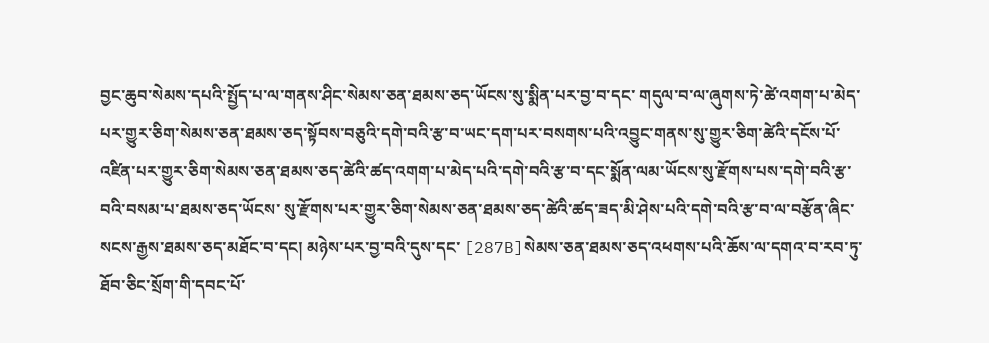བྱང་ཆུབ་སེམས་དཔའི་སྤྱོད་པ་ལ་གནས་ཤིང་སེམས་ཅན་ཐམས་ཅད་ཡོངས་སུ་སྨིན་པར་བྱ་བ་དང་ གདུལ་བ་ལ་ཞུགས་ཏེ་ཚེ་འགག་པ་མེད་པར་གྱུར་ཅིག་སེམས་ཅན་ཐམས་ཅད་སྟོབས་བཅུའི་དགེ་བའི་རྩ་བ་ཡང་དག་པར་བསགས་པའི་འབྱུང་གནས་སུ་གྱུར་ཅིག་ཚེའི་དངོས་པོ་ འཛིན་པར་གྱུར་ཅིག་སེམས་ཅན་ཐམས་ཅད་ཚེའི་ཚད་འགག་པ་མེད་པའི་དགེ་བའི་རྩ་བ་དང་སྨོན་ལམ་ཡོངས་སུ་རྫོགས་པས་དགེ་བའི་རྩ་བའི་བསམ་པ་ཐམས་ཅད་ཡོངས་ སུ་རྫོགས་པར་གྱུར་ཅིག་སེམས་ཅན་ཐམས་ཅད་ཚེའི་ཚད་ཟད་མི་ཤེས་པའི་དགེ་བའི་རྩ་བ་ལ་བརྩོན་ཞིང་སངས་རྒྱས་ཐམས་ཅད་མཐོང་བ་དང། མཉེས་པར་བྱ་བའི་དུས་དང་ [287B]སེམས་ཅན་ཐམས་ཅད་འཕགས་པའི་ཆོས་ལ་དགའ་བ་རབ་ཏུ་ཐོབ་ཅིང་སྲོག་གི་དབང་པོ་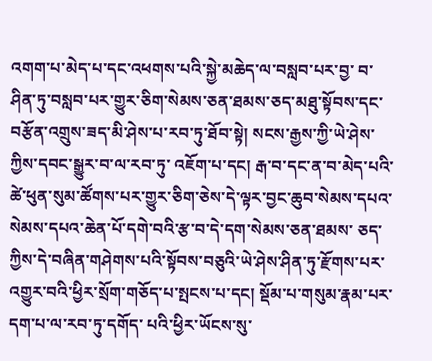འགག་པ་མེད་པ་དང་འཕགས་པའི་སྐྱེ་མཆེད་ལ་བསླབ་པར་བྱ་ བ་ཤིན་ཏུ་བསླབ་པར་གྱུར་ཅིག་སེམས་ཅན་ཐམས་ཅད་མཐུ་སྟོབས་དང་བརྩོན་འགྲུས་ཟད་མི་ཤེས་པ་རབ་ཏུ་ཐོབ་སྟེ། སངས་རྒྱས་ཀྱི་ཡེ་ཤེས་ཀྱིས་དབང་སྒྱུར་བ་ལ་རབ་ཏུ་ འཇོག་པ་དང། རྒ་བ་དང་ན་བ་མེད་པའི་ཚེ་ཕུན་སུམ་ཚོགས་པར་གྱུར་ཅིག་ཅེས་དེ་ལྟར་བྱང་ཆུབ་སེམས་དཔའ་སེམས་དཔའ་ཆེན་པོ་དགེ་བའི་རྩ་བ་དེ་དག་སེམས་ཅན་ཐམས་ ཅད་ཀྱིས་དེ་བཞིན་གཤེགས་པའི་སྟོབས་བཅུའི་ཡེ་ཤེས་ཤིན་ཏུ་རྫོགས་པར་འགྱུར་བའི་ཕྱིར་སྲོག་གཅོད་པ་སྤངས་པ་དང། སྡོམ་པ་གསུམ་རྣམ་པར་དག་པ་ལ་རབ་ཏུ་དགོད་ པའི་ཕྱིར་ཡོངས་སུ་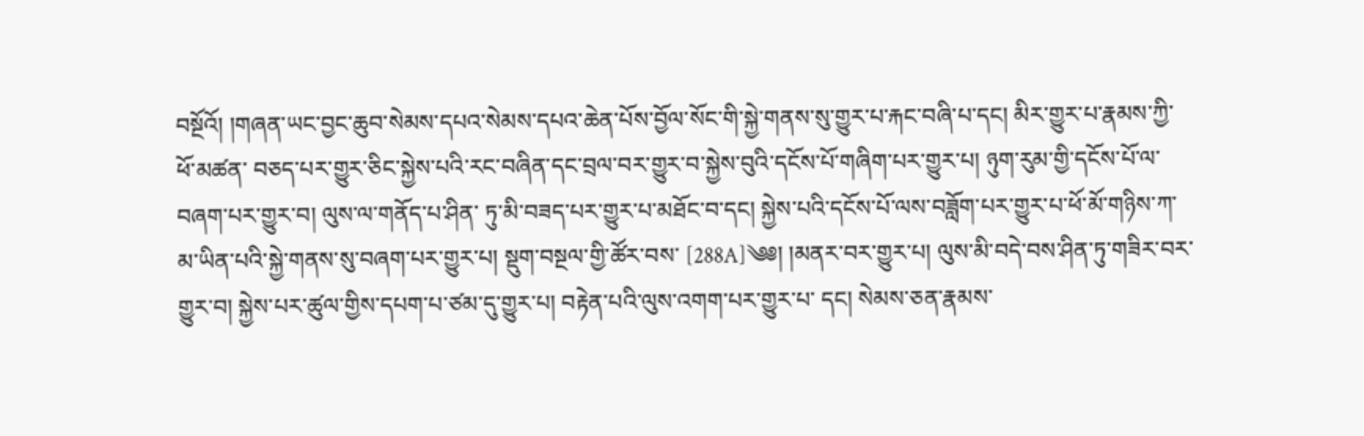བསྔོའོ། །གཞན་ཡང་བྱང་ཆུབ་སེམས་དཔའ་སེམས་དཔའ་ཆེན་པོས་བྱོལ་སོང་གི་སྐྱེ་གནས་སུ་གྱུར་པ་རྐང་བཞི་པ་དང། མིར་གྱུར་པ་རྣམས་ཀྱི་ཕོ་མཚན་ བཅད་པར་གྱུར་ཅིང་སྐྱེས་པའི་རང་བཞིན་དང་བྲལ་བར་གྱུར་བ་སྐྱེས་བུའི་དངོས་པོ་གཞིག་པར་གྱུར་པ། ཉུག་རུམ་གྱི་དངོས་པོ་ལ་བཞག་པར་གྱུར་བ། ལུས་ལ་གནོད་པ་ཤིན་ ཏུ་མི་བཟད་པར་གྱུར་པ་མཐོང་བ་དང། སྐྱེས་པའི་དངོས་པོ་ལས་བཟློག་པར་གྱུར་པ་ཕོ་མོ་གཉིས་ཀ་མ་ཡིན་པའི་སྐྱེ་གནས་སུ་བཞག་པར་གྱུར་པ། སྡུག་བསྔལ་གྱི་ཚོར་བས་ [288A]༄༅། །མནར་བར་གྱུར་པ། ལུས་མི་བདེ་བས་ཤིན་ཏུ་གཟིར་བར་གྱུར་བ། སྐྱེས་པར་ཚུལ་གྱིས་དཔག་པ་ཙམ་དུ་གྱུར་པ། བརྟེན་པའི་ལུས་འགག་པར་གྱུར་པ་ དང། སེམས་ཅན་རྣམས་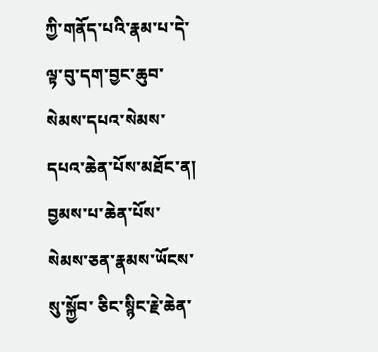ཀྱི་གནོད་པའི་རྣམ་པ་དེ་ལྟ་བུ་དག་བྱང་ཆུབ་སེམས་དཔའ་སེམས་དཔའ་ཆེན་པོས་མཐོང་ན། བྱམས་པ་ཆེན་པོས་སེམས་ཅན་རྣམས་ཡོངས་སུ་སྐྱོབ་ ཅིང་སྙིང་རྗེ་ཆེན་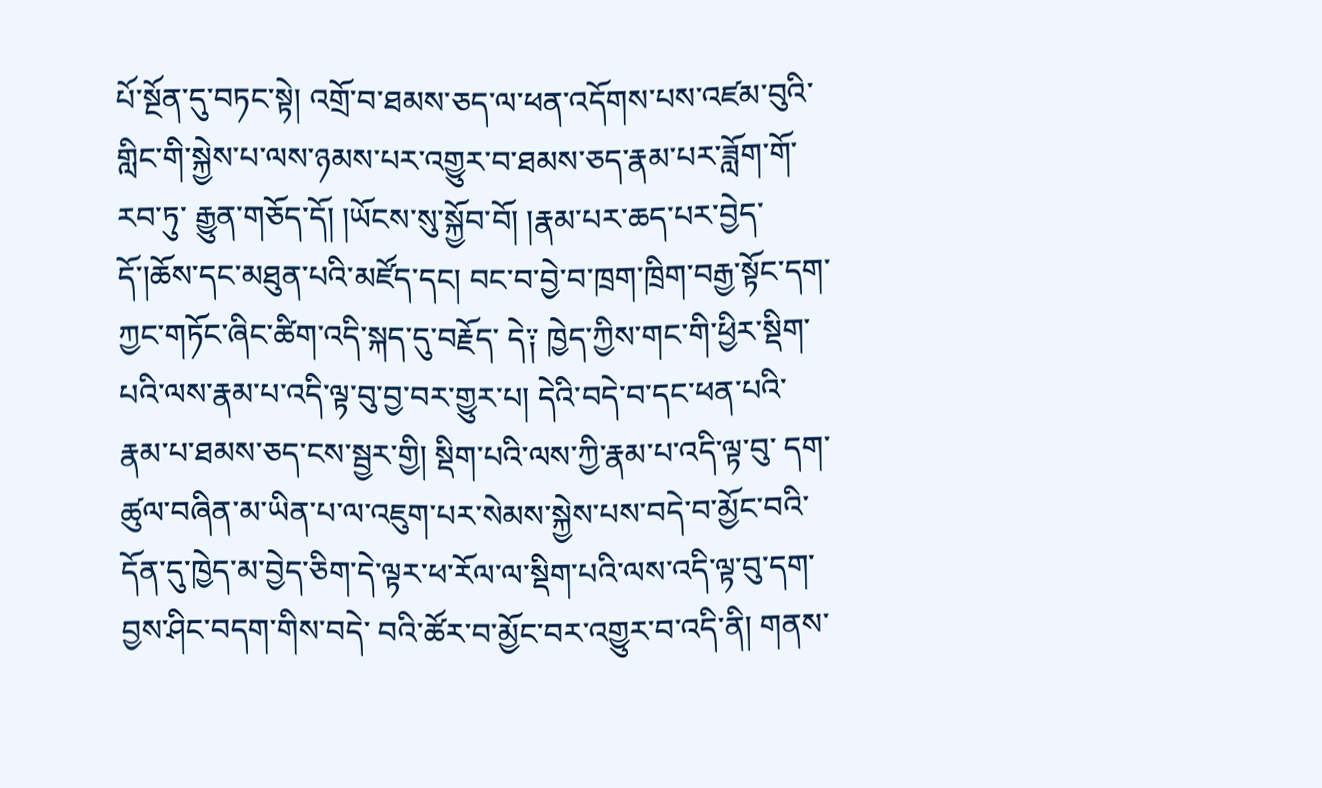པོ་སྔོན་དུ་བཏང་སྟེ། འགྲོ་བ་ཐམས་ཅད་ལ་ཕན་འདོགས་པས་འཛམ་བུའི་གླིང་གི་སྐྱེས་པ་ལས་ཉམས་པར་འགྱུར་བ་ཐམས་ཅད་རྣམ་པར་ཟློག་གོ་རབ་ཏུ་ རྒྱུན་གཅོད་དོ། །ཡོངས་སུ་སྐྱོབ་བོ། །རྣམ་པར་ཆད་པར་བྱེད་དོ་།ཆོས་དང་མཐུན་པའི་མཛོད་དང། བང་བ་བྱེ་བ་ཁྲག་ཁྲིག་བརྒྱ་སྟོང་དག་ཀྱང་གཏོང་ཞིང་ཚིག་འདི་སྐད་དུ་བརྗོད་ དེ༑ ཁྱེད་ཀྱིས་གང་གི་ཕྱིར་སྡིག་པའི་ལས་རྣམ་པ་འདི་ལྟ་བུ་བྱ་བར་གྱུར་པ། དེའི་བདེ་བ་དང་ཕན་པའི་རྣམ་པ་ཐམས་ཅད་ངས་སྦྱར་གྱི། སྡིག་པའི་ལས་ཀྱི་རྣམ་པ་འདི་ལྟ་བུ་ དག་ཚུལ་བཞིན་མ་ཡིན་པ་ལ་འཇུག་པར་སེམས་སྐྱེས་པས་བདེ་བ་མྱོང་བའི་དོན་དུ་ཁྱེད་མ་བྱེད་ཅིག་དེ་ལྟར་ཕ་རོལ་ལ་སྡིག་པའི་ལས་འདི་ལྟ་བུ་དག་བྱས་ཤིང་བདག་གིས་བདེ་ བའི་ཚོར་བ་མྱོང་བར་འགྱུར་བ་འདི་ནི། གནས་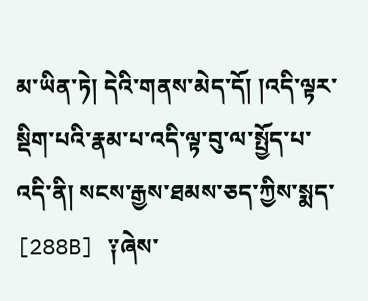མ་ཡིན་ཏེ། དེའི་གནས་མེད་དོ། །འདི་ལྟར་སྡིག་པའི་རྣམ་པ་འདི་ལྟ་བུ་ལ་སྤྱོད་པ་འདི་ནི། སངས་རྒྱས་ཐམས་ཅད་ཀྱིས་སྨད་ [288B] ༑ཞེས་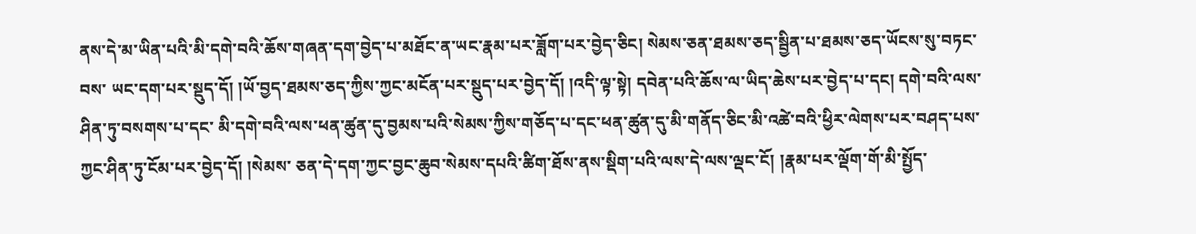ནས་དེ་མ་ཡིན་པའི་མི་དགེ་བའི་ཆོས་གཞན་དག་བྱེད་པ་མཐོང་ན་ཡང་རྣམ་པར་ཟློག་པར་བྱེད་ཅིང། སེམས་ཅན་ཐམས་ཅད་སྦྱིན་པ་ཐམས་ཅད་ཡོངས་སུ་བཏང་བས་ ཡང་དག་པར་སྡུད་དོ། །ཡོ་བྱད་ཐམས་ཅད་ཀྱིས་ཀྱང་མངོན་པར་སྡུད་པར་བྱེད་དོ། །འདི་ལྟ་སྟེ། དབེན་པའི་ཆོས་ལ་ཡིད་ཆེས་པར་བྱེད་པ་དང། དགེ་བའི་ལས་ཤིན་ཏུ་བསགས་པ་དང་ མི་དགེ་བའི་ལས་ཕན་ཚུན་དུ་བྱམས་པའི་སེམས་ཀྱིས་གཅོད་པ་དང་ཕན་ཚུན་དུ་མི་གནོད་ཅིང་མི་འཚེ་བའི་ཕྱིར་ལེགས་པར་བཤད་པས་ཀྱང་ཤིན་ཏུ་ངོམ་པར་བྱེད་དོ། །སེམས་ ཅན་དེ་དག་ཀྱང་བྱང་ཆུབ་སེམས་དཔའི་ཚིག་ཐོས་ནས་སྡིག་པའི་ལས་དེ་ལས་ལྡང་ངོ། །རྣམ་པར་ལྡོག་གོ་མི་སྤྱོད་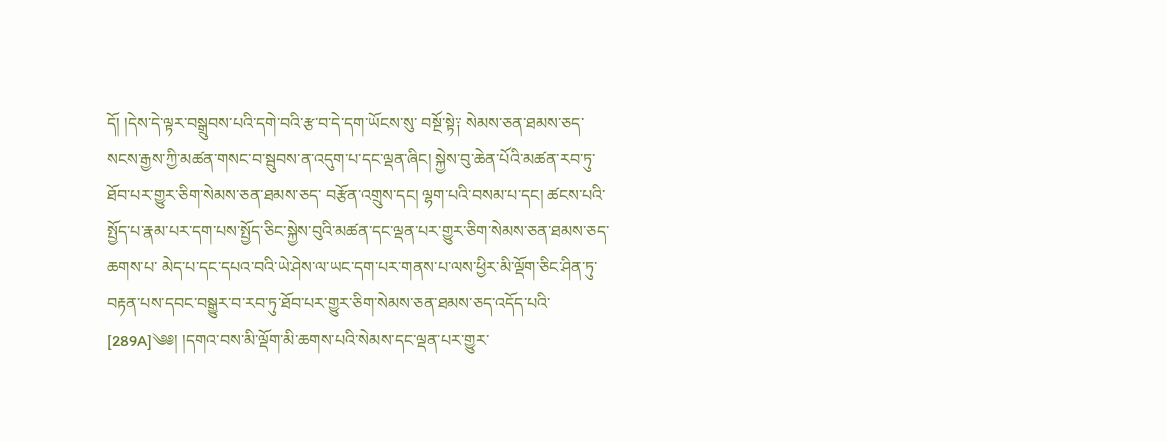དོ། །དེས་དེ་ལྟར་བསྒྲུབས་པའི་དགེ་བའི་རྩ་བ་དེ་དག་ཡོངས་སུ་ བསྔོ་སྟེ༑ སེམས་ཅན་ཐམས་ཅད་སངས་རྒྱས་ཀྱི་མཚན་གསང་བ་སྦུབས་ན་འདུག་པ་དང་ལྡན་ཞིང། སྐྱེས་བུ་ཆེན་པོའི་མཚན་རབ་ཏུ་ཐོབ་པར་གྱུར་ཅིག་སེམས་ཅན་ཐམས་ཅད་ བརྩོན་འགྲུས་དང། ལྷག་པའི་བསམ་པ་དང། ཚངས་པའི་སྤྱོད་པ་རྣམ་པར་དག་པས་སྤྱོད་ཅིང་སྐྱེས་བུའི་མཚན་དང་ལྡན་པར་གྱུར་ཅིག་སེམས་ཅན་ཐམས་ཅད་ཆགས་པ་ མེད་པ་དང་དཔའ་བའི་ཡེ་ཤེས་ལ་ཡང་དག་པར་གནས་པ་ལས་ཕྱིར་མི་ལྡོག་ཅིང་ཤིན་ཏུ་བརྟན་པས་དབང་བསྒྱུར་བ་རབ་ཏུ་ཐོབ་པར་གྱུར་ཅིག་སེམས་ཅན་ཐམས་ཅད་འདོད་པའི་ [289A]༄༅། །དགའ་བས་མི་ལྡོག་མི་ཆགས་པའི་སེམས་དང་ལྡན་པར་གྱུར་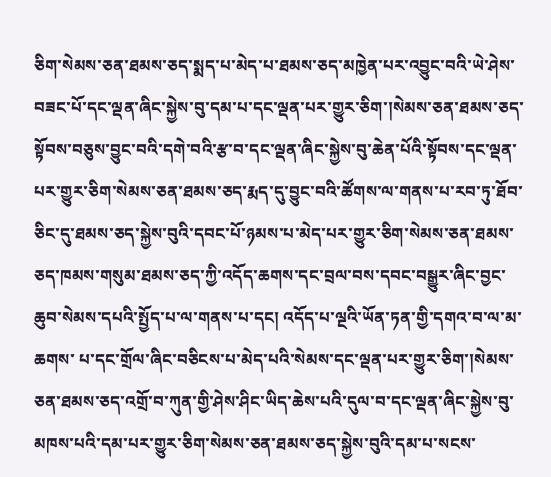ཅིག་སེམས་ཅན་ཐམས་ཅད་སྨད་པ་མེད་པ་ཐམས་ཅད་མཁྱེན་པར་འབྱུང་བའི་ཡེ་ཤེས་ བཟང་པོ་དང་ལྡན་ཞིང་སྐྱེས་བུ་དམ་པ་དང་ལྡན་པར་གྱུར་ཅིག་།སེམས་ཅན་ཐམས་ཅད་སྟོབས་བཅུས་བྱུང་བའི་དགེ་བའི་རྩ་བ་དང་ལྡན་ཞིང་སྐྱེས་བུ་ཆེན་པོའི་སྟོབས་དང་ལྡན་ པར་གྱུར་ཅིག་སེམས་ཅན་ཐམས་ཅད་རྨད་དུ་བྱུང་བའི་ཚོགས་ལ་གནས་པ་རབ་ཏུ་ཐོབ་ཅིང་དུ་ཐམས་ཅད་སྐྱེས་བུའི་དབང་པོ་ཉམས་པ་མེད་པར་གྱུར་ཅིག་སེམས་ཅན་ཐམས་ ཅད་ཁམས་གསུམ་ཐམས་ཅད་ཀྱི་འདོད་ཆགས་དང་བྲལ་བས་དབང་བསྒྱུར་ཞིང་བྱང་ཆུབ་སེམས་དཔའི་སྤྱོད་པ་ལ་གནས་པ་དང། འདོད་པ་ལྔའི་ཡོན་ཏན་གྱི་དགའ་བ་ལ་མ་ཆགས་ པ་དང་གྲོལ་ཞིང་བཅིངས་པ་མེད་པའི་སེམས་དང་ལྡན་པར་གྱུར་ཅིག་།སེམས་ཅན་ཐམས་ཅད་འགྲོ་བ་ཀུན་གྱི་ཤེས་ཤིང་ཡིད་ཆེས་པའི་དུལ་བ་དང་ལྡན་ཞིང་སྐྱེས་བུ་ མཁས་པའི་དམ་པར་གྱུར་ཅིག་སེམས་ཅན་ཐམས་ཅད་སྐྱེས་བུའི་དམ་པ་སངས་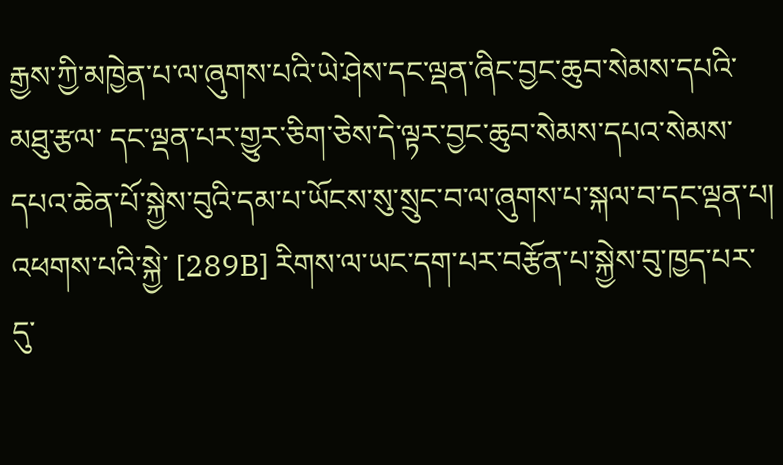རྒྱས་ཀྱི་མཁྱེན་པ་ལ་ཞུགས་པའི་ཡེ་ཤེས་དང་ལྡན་ཞིང་བྱང་ཆུབ་སེམས་དཔའི་མཐུ་རྩལ་ དང་ལྡན་པར་གྱུར་ཅིག་ཅེས་དེ་ལྟར་བྱང་ཆུབ་སེམས་དཔའ་སེམས་དཔའ་ཆེན་པོ་སྐྱེས་བུའི་དམ་པ་ཡོངས་སུ་སྲུང་བ་ལ་ཞུགས་པ་སྐལ་བ་དང་ལྡན་པ། འཕགས་པའི་སྐྱེ་ [289B] རིགས་ལ་ཡང་དག་པར་བརྩོན་པ་སྐྱེས་བུ་ཁྱད་པར་དུ་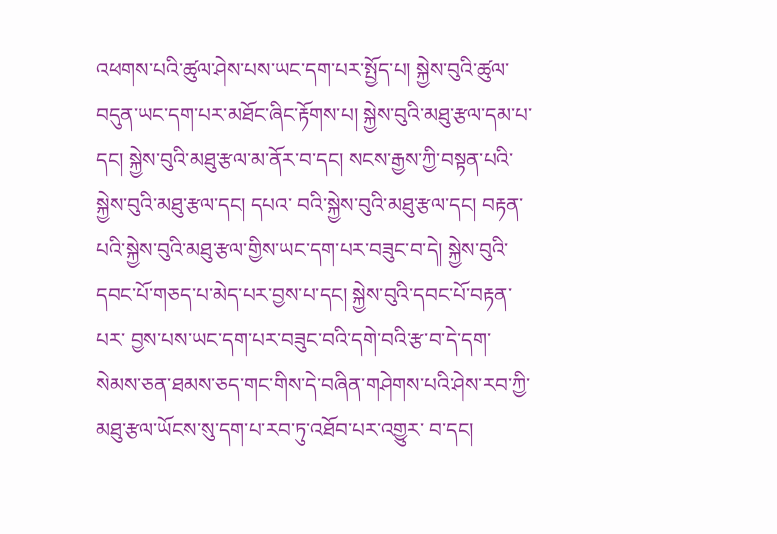འཕགས་པའི་ཚུལ་ཤེས་པས་ཡང་དག་པར་སྤྱོད་པ། སྐྱེས་བུའི་ཚུལ་ བདུན་ཡང་དག་པར་མཐོང་ཞིང་རྟོགས་པ། སྐྱེས་བུའི་མཐུ་རྩལ་དམ་པ་དང། སྐྱེས་བུའི་མཐུ་རྩལ་མ་ནོར་བ་དང། སངས་རྒྱས་ཀྱི་བསྟན་པའི་སྐྱེས་བུའི་མཐུ་རྩལ་དང། དཔའ་ བའི་སྐྱེས་བུའི་མཐུ་རྩལ་དང། བརྟན་པའི་སྐྱེས་བུའི་མཐུ་རྩལ་གྱིས་ཡང་དག་པར་བཟུང་བ་དེ། སྐྱེས་བུའི་དབང་པོ་གཅད་པ་མེད་པར་བྱས་པ་དང། སྐྱེས་བུའི་དབང་པོ་བརྟན་པར་ བྱས་པས་ཡང་དག་པར་བཟུང་བའི་དགེ་བའི་རྩ་བ་དེ་དག་སེམས་ཅན་ཐམས་ཅད་གང་གིས་དེ་བཞིན་གཤེགས་པའི་ཤེས་རབ་ཀྱི་མཐུ་རྩལ་ཡོངས་སུ་དག་པ་རབ་ཏུ་འཐོབ་པར་འགྱུར་ བ་དང།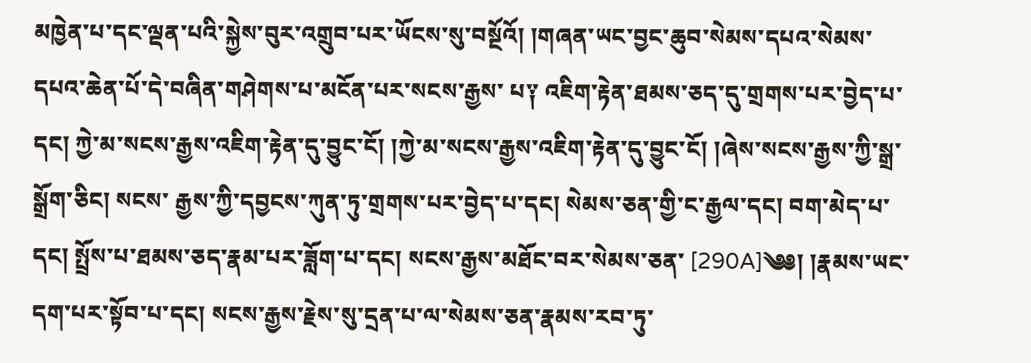མཁྱེན་པ་དང་ལྡན་པའི་སྐྱེས་བུར་འགྲུབ་པར་ཡོངས་སུ་བསྔོའོ། །གཞན་ཡང་བྱང་ཆུབ་སེམས་དཔའ་སེམས་དཔའ་ཆེན་པོ་དེ་བཞིན་གཤེགས་པ་མངོན་པར་སངས་རྒྱས་ པ༑ འཇིག་རྟེན་ཐམས་ཅད་དུ་གྲགས་པར་བྱེད་པ་དང། ཀྱེ་མ་སངས་རྒྱས་འཇིག་རྟེན་དུ་བྱུང་ངོ། །ཀྱེ་མ་སངས་རྒྱས་འཇིག་རྟེན་དུ་བྱུང་ངོ། །ཞེས་སངས་རྒྱས་ཀྱི་སྒྲ་སྒྲོག་ཅིང། སངས་ རྒྱས་ཀྱི་དབྱངས་ཀུན་ཏུ་གྲགས་པར་བྱེད་པ་དང། སེམས་ཅན་གྱི་ང་རྒྱལ་དང། བག་མེད་པ་དང། སྤྲོས་པ་ཐམས་ཅད་རྣམ་པར་ཟློག་པ་དང། སངས་རྒྱས་མཐོང་བར་སེམས་ཅན་ [290A]༄༅། །རྣམས་ཡང་དག་པར་སྟོབ་པ་དང། སངས་རྒྱས་རྗེས་སུ་དྲན་པ་ལ་སེམས་ཅན་རྣམས་རབ་ཏུ་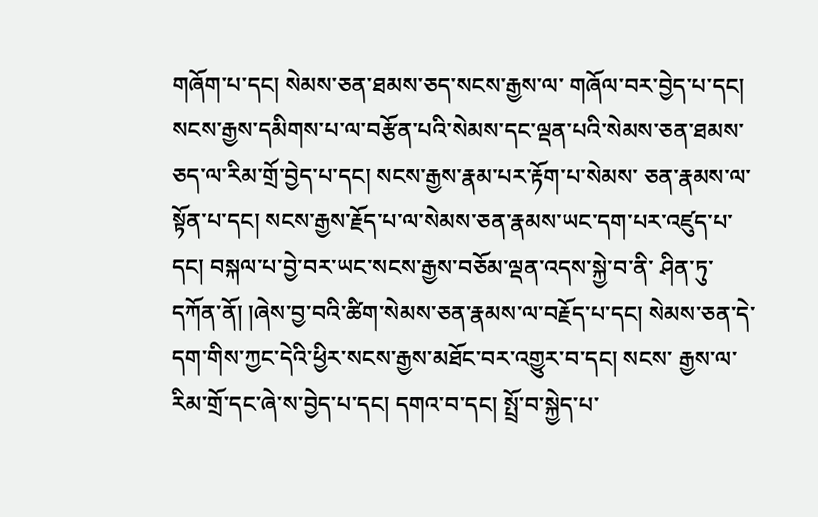གཞོག་པ་དང། སེམས་ཅན་ཐམས་ཅད་སངས་རྒྱས་ལ་ གཞོལ་བར་བྱེད་པ་དང། སངས་རྒྱས་དམིགས་པ་ལ་བརྩོན་པའི་སེམས་དང་ལྡན་པའི་སེམས་ཅན་ཐམས་ཅད་ལ་རིམ་གྲོ་བྱེད་པ་དང། སངས་རྒྱས་རྣམ་པར་རྟོག་པ་སེམས་ ཅན་རྣམས་ལ་སྟོན་པ་དང། སངས་རྒྱས་རྗོད་པ་ལ་སེམས་ཅན་རྣམས་ཡང་དག་པར་འཛུད་པ་དང། བསྐལ་པ་བྱེ་བར་ཡང་སངས་རྒྱས་བཅོམ་ལྡན་འདས་སྐྱེ་བ་ནི་ ཤིན་ཏུ་དཀོན་ནོ། །ཞེས་བྱ་བའི་ཚིག་སེམས་ཅན་རྣམས་ལ་བརྗོད་པ་དང། སེམས་ཅན་དེ་དག་གིས་ཀྱང་དེའི་ཕྱིར་སངས་རྒྱས་མཐོང་བར་འགྱུར་བ་དང། སངས་ རྒྱས་ལ་རིམ་གྲོ་དང་ཞེ་ས་བྱེད་པ་དང། དགའ་བ་དང། སྤྲོ་བ་སྐྱེད་པ་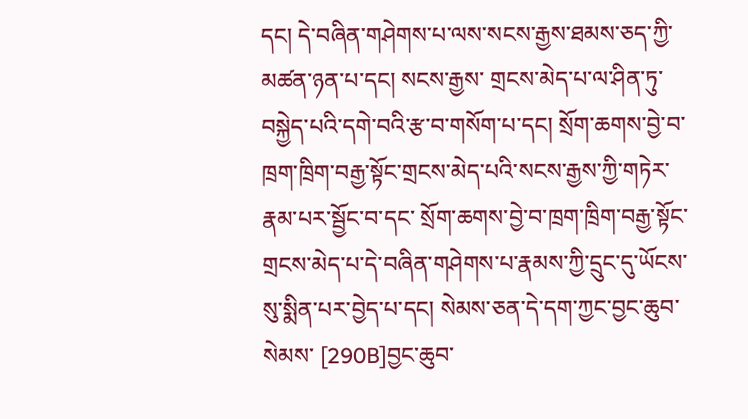དང། དེ་བཞིན་གཤེགས་པ་ལས་སངས་རྒྱས་ཐམས་ཅད་ཀྱི་མཚན་ཉན་པ་དང། སངས་རྒྱས་ གྲངས་མེད་པ་ལ་ཤིན་ཏུ་བསྐྱེད་པའི་དགེ་བའི་རྩ་བ་གསོག་པ་དང། སྲོག་ཆགས་བྱེ་བ་ཁྲག་ཁྲིག་བརྒྱ་སྟོང་གྲངས་མེད་པའི་སངས་རྒྱས་ཀྱི་གཏེར་རྣམ་པར་སྦྱོང་བ་དང་ སྲོག་ཆགས་བྱེ་བ་ཁྲག་ཁྲིག་བརྒྱ་སྟོང་གྲངས་མེད་པ་དེ་བཞིན་གཤེགས་པ་རྣམས་ཀྱི་དྲུང་དུ་ཡོངས་སུ་སྨིན་པར་བྱེད་པ་དང། སེམས་ཅན་དེ་དག་ཀྱང་བྱང་ཆུབ་སེམས་ [290B]བྱང་ཆུབ་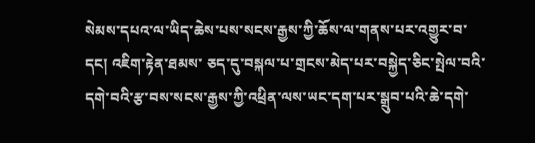སེམས་དཔའ་ལ་ཡིད་ཆེས་པས་སངས་རྒྱས་ཀྱི་ཆོས་ལ་གནས་པར་འགྱུར་བ་དང། འཇིག་རྟེན་ཐམས་ ཅད་དུ་བསྐལ་པ་གྲངས་མེད་པར་བསྐྱེད་ཅིང་སྤེལ་བའི་དགེ་བའི་རྩ་བས་སངས་རྒྱས་ཀྱི་འཕྲིན་ལས་ཡང་དག་པར་སྒྲུབ་པའི་ཆེ་དགེ་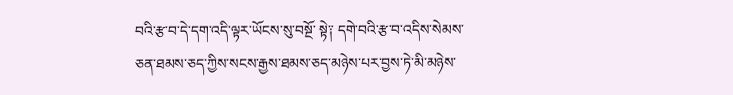བའི་རྩ་བ་དེ་དག་འདི་ལྟར་ཡོངས་སུ་བསྔོ་ སྟེ༑ དགེ་བའི་རྩ་བ་འདིས་སེམས་ཅན་ཐམས་ཅད་ཀྱིས་སངས་རྒྱས་ཐམས་ཅད་མཉེས་པར་བྱས་ཏེ་མི་མཉེས་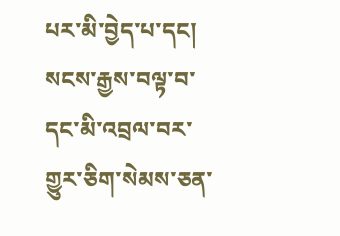པར་མི་བྱེད་པ་དང། སངས་རྒྱས་བལྟ་བ་དང་མི་འབྲལ་བར་ གྱུར་ཅིག་སེམས་ཅན་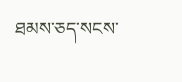ཐམས་ཅད་སངས་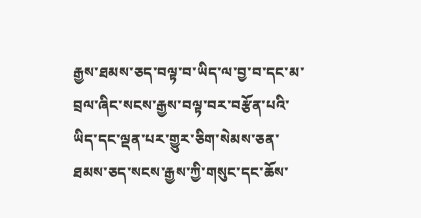རྒྱས་ཐམས་ཅད་བལྟ་བ་ཡིད་ལ་བྱ་བ་དང་མ་བྲལ་ཞིང་སངས་རྒྱས་བལྟ་བར་བརྩོན་པའི་ཡིད་དང་ལྡན་པར་གྱུར་ཅིག་སེམས་ཅན་ ཐམས་ཅད་སངས་རྒྱས་ཀྱི་གསུང་དང་ཆོས་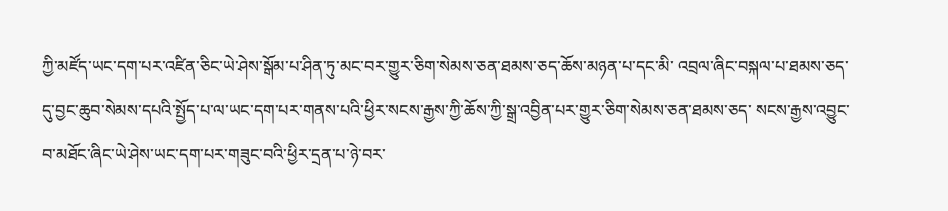ཀྱི་མཛོད་ཡང་དག་པར་འཛིན་ཅིང་ཡེ་ཤེས་སྒོམ་པ་ཤིན་ཏུ་མང་བར་གྱུར་ཅིག་སེམས་ཅན་ཐམས་ཅད་ཆོས་མཉན་པ་དང་མི་ འབྲལ་ཞིང་བསྐལ་པ་ཐམས་ཅད་དུ་བྱང་ཆུབ་སེམས་དཔའི་སྤྱོད་པ་ལ་ཡང་དག་པར་གནས་པའི་ཕྱིར་སངས་རྒྱས་ཀྱི་ཆོས་ཀྱི་སྒྲ་འབྱིན་པར་གྱུར་ཅིག་སེམས་ཅན་ཐམས་ཅད་ སངས་རྒྱས་འབྱུང་བ་མཐོང་ཞིང་ཡེ་ཤེས་ཡང་དག་པར་གཟུང་བའི་ཕྱིར་དྲན་པ་ཉེ་བར་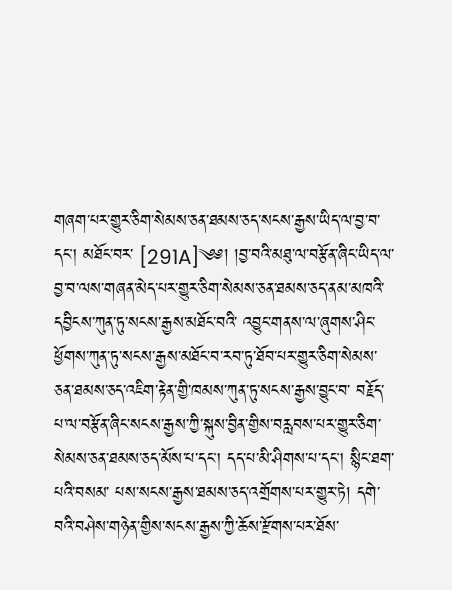གཞག་པར་གྱུར་ཅིག་སེམས་ཅན་ཐམས་ཅད་སངས་རྒྱས་ཡིད་ལ་བྱ་བ་དང། མཐོང་བར་ [291A]༄༅། །བྱ་བའི་མཐུ་ལ་བརྩོན་ཞིང་ཡིད་ལ་བྱ་བ་ལས་གཞན་མེད་པར་གྱུར་ཅིག་སེམས་ཅན་ཐམས་ཅད་ནམ་མཁའི་དབྱིངས་ཀུན་ཏུ་སངས་རྒྱས་མཐོང་བའི་ འབྱུང་གནས་ལ་ཞུགས་ཤིང་ཕྱོགས་ཀུན་ཏུ་སངས་རྒྱས་མཐོང་བ་རབ་ཏུ་ཐོབ་པར་གྱུར་ཅིག་སེམས་ཅན་ཐམས་ཅད་འཇིག་རྟེན་གྱི་ཁམས་ཀུན་ཏུ་སངས་རྒྱས་བྱུང་བ་ བརྗོད་པ་ལ་བརྩོན་ཞིང་སངས་རྒྱས་ཀྱི་སྐུས་བྱིན་གྱིས་བརླབས་པར་གྱུར་ཅིག་སེམས་ཅན་ཐམས་ཅད་མོས་པ་དང། དད་པ་མི་ཤིགས་པ་དང། སྙིང་ཐག་པའི་བསམ་ པས་སངས་རྒྱས་ཐམས་ཅད་འགྲོགས་པར་གྱུར་ཏེ། དགེ་བའི་བཤེས་གཉེན་གྱིས་སངས་རྒྱས་ཀྱི་ཆོས་རྫོགས་པར་ཐོས་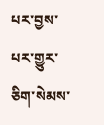པར་བྱས་པར་གྱུར་ཅིག་སེམས་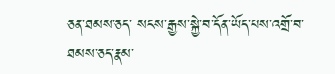ཅན་ཐམས་ཅད་ སངས་རྒྱས་སྐྱེ་བ་དོན་ཡོད་པས་འགྲོ་བ་ཐམས་ཅད་རྣམ་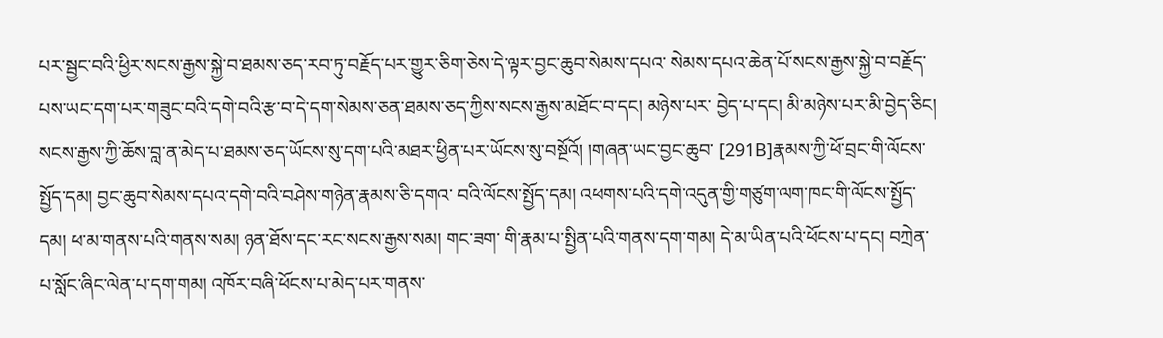པར་སྦྱང་བའི་ཕྱིར་སངས་རྒྱས་སྐྱེ་བ་ཐམས་ཅད་རབ་ཏུ་བརྗོད་པར་གྱུར་ཅིག་ཅེས་དེ་ལྟར་བྱང་ཆུབ་སེམས་དཔའ་ སེམས་དཔའ་ཆེན་པོ་སངས་རྒྱས་སྐྱེ་བ་བརྗོད་པས་ཡང་དག་པར་གཟུང་བའི་དགེ་བའི་རྩ་བ་དེ་དག་སེམས་ཅན་ཐམས་ཅད་ཀྱིས་སངས་རྒྱས་མཐོང་བ་དང། མཉེས་པར་ བྱེད་པ་དང། མི་མཉེས་པར་མི་བྱེད་ཅིང། སངས་རྒྱས་ཀྱི་ཆོས་བླ་ན་མེད་པ་ཐམས་ཅད་ཡོངས་སུ་དག་པའི་མཐར་ཕྱིན་པར་ཡོངས་སུ་བསྔོའོ། །གཞན་ཡང་བྱང་ཆུབ་ [291B]རྣམས་ཀྱི་ཕོ་བྲང་གི་ལོངས་སྤྱོད་དམ། བྱང་ཆུབ་སེམས་དཔའ་དགེ་བའི་བཤེས་གཉེན་རྣམས་ཅི་དགའ་ བའི་ལོངས་སྤྱོད་དམ། འཕགས་པའི་དགེ་འདུན་གྱི་གཙུག་ལག་ཁང་གི་ལོངས་སྤྱོད་དམ། ཕ་མ་གནས་པའི་གནས་སམ། ཉན་ཐོས་དང་རང་སངས་རྒྱས་སམ། གང་ཟག་ གི་རྣམ་པ་སྤྱིན་པའི་གནས་དག་གམ། དེ་མ་ཡིན་པའི་ཕོངས་པ་དང། བཀྲེན་པ་སློང་ཞིང་ལེན་པ་དག་གམ། འཁོར་བཞི་ཕོངས་པ་མེད་པར་གནས་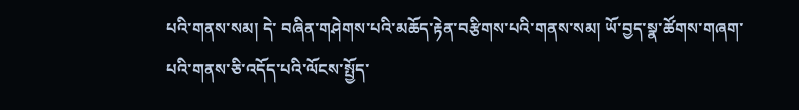པའི་གནས་སམ། དེ་ བཞིན་གཤེགས་པའི་མཆོད་རྟེན་བརྩིགས་པའི་གནས་སམ། ཡོ་བྱད་སྣ་ཚོགས་གཞག་པའི་གནས་ཅི་འདོད་པའི་ལོངས་སྤྱོད་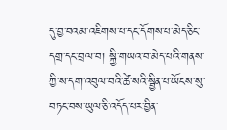དུ་བྱ་བའམ་འཇིགས་པ་དང་དོགས་པ་མེད་ཅིང་ དགྲ་དང་བྲལ་བ། སྐྱི་གཡའ་བ་མེད་པའི་གནས་ཀྱི་ས་དག་འབུལ་བའི་ཚེ་སའི་སྦྱིན་པ་ཡོངས་སུ་བཏང་བས་ཡུལ་ཅི་འདོད་པར་བྱིན་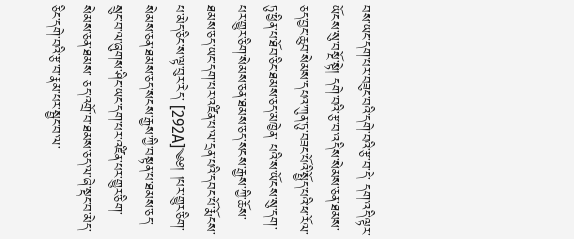བས་ཡང་དག་པར་བཟུང་བའི་དགེ་བའི་རྩ་བ་དེ་ དག་འདི་ལྟར་ཡོངས་སུ་བསྔོ་སྟེ། དགེ་བའི་རྩ་བ་འདིས་སེམས་ཅན་ཐམས་ཅད་བྱང་ཆུབ་སེམས་དཔའ་ཀུན་ཏུ་བཟང་པོའི་སྤྱོད་པའི་ཕ་རོལ་ཏུ་ཕྱིན་པ་ཐོབ་ཅིང་ཐམས་ཅད་མཁྱེན་ པའི་ས་ཡོངས་སུ་དག་པར་གྱུར་ཅིག་སེམས་ཅན་ཐམས་ཅད་སངས་རྒྱས་ཀྱི་ཆོས་ཐམས་ཅད་ཡང་དག་པར་འཛིན་པ་ལ་དྲན་པའི་དབང་པོ་རྨོངས་པ་མེད་ཅིང་ས་ལྟ་བུར་རེད་ [292A]༄༅། །པར་གྱུར་ཅིག་སེམས་ཅན་ཐམས་ཅད་སངས་རྒྱས་ཀྱི་བསྟན་པ་ཐམས་ཅད་སྲུང་བ་ལ་ཞུགས་ཤིང་ཡང་དག་པར་འཛིན་པར་གྱུར་ཅིག་སེམས་ཅན་ཐམས་ ཅད་འགྲོ་བ་ཐམས་ཅད་ལ་ཞེ་སྡང་བ་མེད་ཅིང་དགེ་བའི་རྩ་བ་རྣམ་པར་སྦྱང་བ་ལ་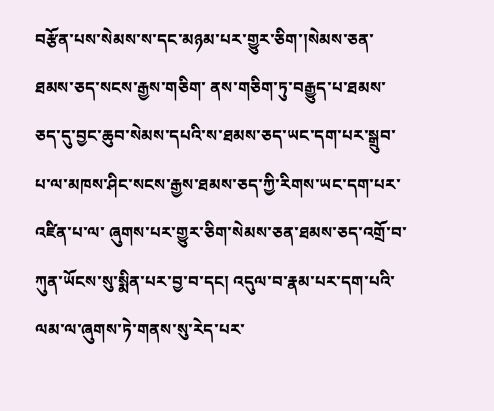བརྩོན་པས་སེམས་ས་དང་མཉམ་པར་གྱུར་ཅིག་།སེམས་ཅན་ཐམས་ཅད་སངས་རྒྱས་གཅིག་ ནས་གཅིག་ཏུ་བརྒྱུད་པ་ཐམས་ཅད་དུ་བྱང་ཆུབ་སེམས་དཔའི་ས་ཐམས་ཅད་ཡང་དག་པར་སྒྲུབ་པ་ལ་མཁས་ཤིང་སངས་རྒྱས་ཐམས་ཅད་ཀྱི་རིགས་ཡང་དག་པར་འཛིན་པ་ལ་ ཞུགས་པར་གྱུར་ཅིག་སེམས་ཅན་ཐམས་ཅད་འགྲོ་བ་ཀུན་ཡོངས་སུ་སྨིན་པར་བྱ་བ་དང། འདུལ་བ་རྣམ་པར་དག་པའི་ལམ་ལ་ཞུགས་ཏེ་གནས་སུ་རེད་པར་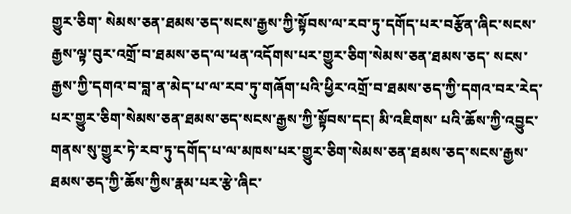གྱུར་ཅིག་ སེམས་ཅན་ཐམས་ཅད་སངས་རྒྱས་ཀྱི་སྟོབས་ལ་རབ་ཏུ་དགོད་པར་བརྩོན་ཞིང་སངས་རྒྱས་ལྟ་བུར་འགྲོ་བ་ཐམས་ཅད་ལ་ཕན་འདོགས་པར་གྱུར་ཅིག་སེམས་ཅན་ཐམས་ཅད་ སངས་རྒྱས་ཀྱི་དགའ་བ་བླ་ན་མེད་པ་ལ་རབ་ཏུ་གཞོག་པའི་ཕྱིར་འགྲོ་བ་ཐམས་ཅད་ཀྱི་དགའ་བར་རེད་པར་གྱུར་ཅིག་སེམས་ཅན་ཐམས་ཅད་སངས་རྒྱས་ཀྱི་སྟོབས་དང། མི་འཇིགས་ པའི་ཆོས་ཀྱི་འབྱུང་གནས་སུ་གྱུར་ཏེ་རབ་ཏུ་དགོད་པ་ལ་མཁས་པར་གྱུར་ཅིག་སེམས་ཅན་ཐམས་ཅད་སངས་རྒྱས་ཐམས་ཅད་ཀྱི་ཆོས་ཀྱིས་རྣམ་པར་རྩེ་ཞིང་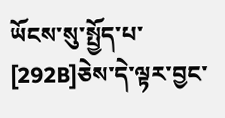ཡོངས་སུ་སྤྱོད་པ་ [292B]ཅེས་དེ་ལྟར་བྱང་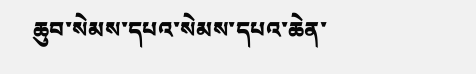ཆུབ་སེམས་དཔའ་སེམས་དཔའ་ཆེན་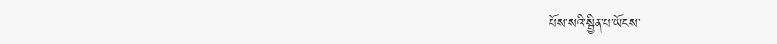པོས་སའི་སྦྱིན་པ་ཡོངས་